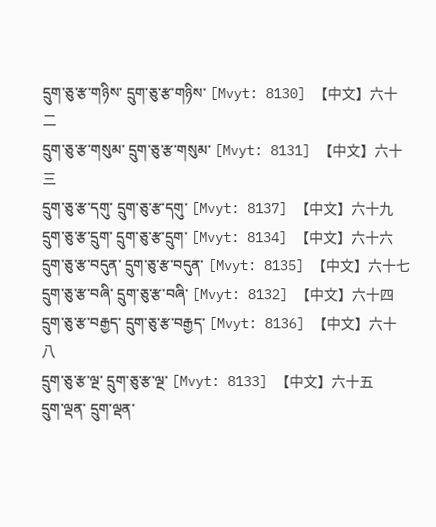དྲུག་ཅུ་རྩ་གཉིས་ དྲུག་ཅུ་རྩ་གཉིས་ [Mvyt: 8130] 【中文】六十二
དྲུག་ཅུ་རྩ་གསུམ་ དྲུག་ཅུ་རྩ་གསུམ་ [Mvyt: 8131] 【中文】六十三
དྲུག་ཅུ་རྩ་དགུ་ དྲུག་ཅུ་རྩ་དགུ་ [Mvyt: 8137] 【中文】六十九
དྲུག་ཅུ་རྩ་དྲུག་ དྲུག་ཅུ་རྩ་དྲུག་ [Mvyt: 8134] 【中文】六十六
དྲུག་ཅུ་རྩ་བདུན་ དྲུག་ཅུ་རྩ་བདུན་ [Mvyt: 8135] 【中文】六十七
དྲུག་ཅུ་རྩ་བཞི་ དྲུག་ཅུ་རྩ་བཞི་ [Mvyt: 8132] 【中文】六十四
དྲུག་ཅུ་རྩ་བརྒྱད་ དྲུག་ཅུ་རྩ་བརྒྱད་ [Mvyt: 8136] 【中文】六十八
དྲུག་ཅུ་རྩ་ལྔ་ དྲུག་ཅུ་རྩ་ལྔ་ [Mvyt: 8133] 【中文】六十五
དྲུག་ལྡན་ དྲུག་ལྡན་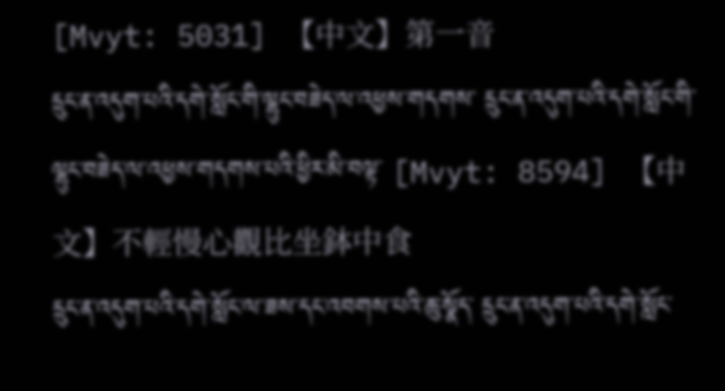[Mvyt: 5031] 【中文】第一音
དྲུང་ན་འདུག་པའི་དགེ་སློང་གི་ལྷུང་བཟེད་ལ་འཕྱས་གདགས་ དྲུང་ན་འདུག་པའི་དགེ་སློང་གི་ལྷུང་བཟེད་ལ་འཕྱས་གདགས་པའི་ཕྱིར་མི་བལྟ་ [Mvyt: 8594] 【中文】不輕慢心觀比坐鉢中食
དྲུང་ན་འདུག་པའི་དགེ་སློང་ལ་ཟས་དང་འབགས་པའི་ཆུ་སྣོད་ དྲུང་ན་འདུག་པའི་དགེ་སློང་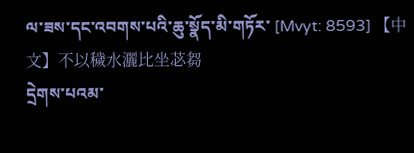ལ་ཟས་དང་འབགས་པའི་ཆུ་སྣོད་མི་གཏོར་ [Mvyt: 8593] 【中文】不以穢水灑比坐苾芻
དྲེགས་པའམ་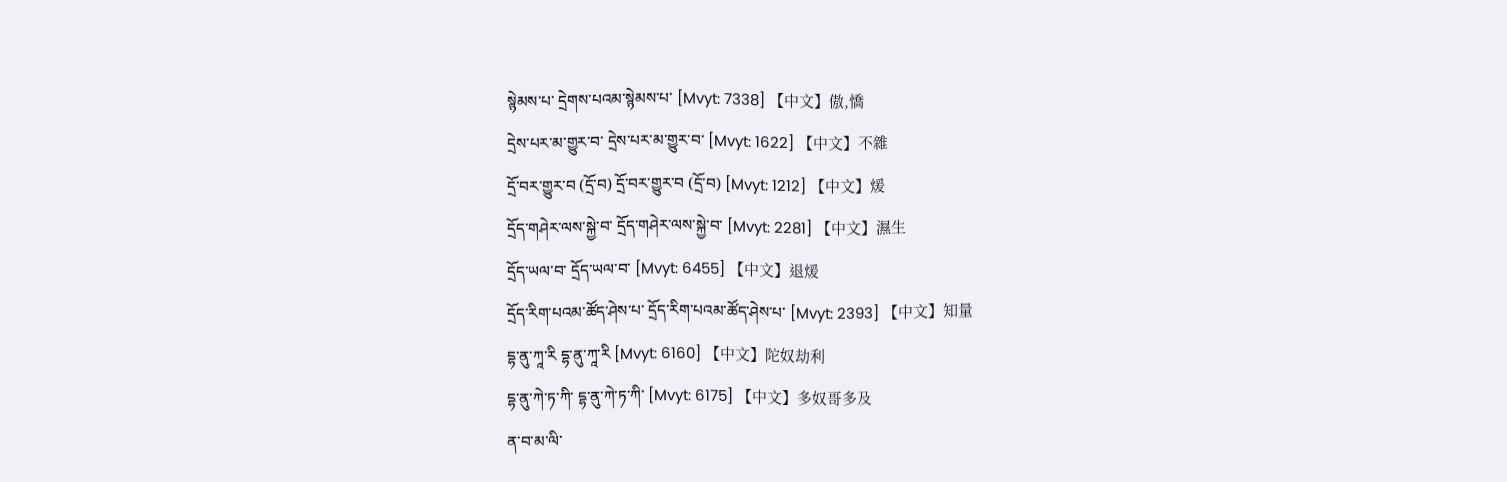སྙེམས་པ་ དྲེགས་པའམ་སྙེམས་པ་ [Mvyt: 7338] 【中文】傲,憍
དྲེས་པར་མ་གྱུར་བ་ དྲེས་པར་མ་གྱུར་བ་ [Mvyt: 1622] 【中文】不雜
དྲོ་བར་གྱུར་བ (དྲོ་བ) དྲོ་བར་གྱུར་བ (དྲོ་བ) [Mvyt: 1212] 【中文】煖
དྲོད་གཤེར་ལས་སྐྱེ་བ་ དྲོད་གཤེར་ལས་སྐྱེ་བ་ [Mvyt: 2281] 【中文】濕生
དྲོད་ཡལ་བ་ དྲོད་ཡལ་བ་ [Mvyt: 6455] 【中文】退煖
དྲོད་རིག་པའམ་ཚོད་ཤེས་པ་ དྲོད་རིག་པའམ་ཚོད་ཤེས་པ་ [Mvyt: 2393] 【中文】知量
དྷ་ནུ་ཀཱ་རི དྷ་ནུ་ཀཱ་རི [Mvyt: 6160] 【中文】陀奴劫利
དྷ་ནུ་ཀེ་ཏ་ཀི་ དྷ་ནུ་ཀེ་ཏ་ཀི་ [Mvyt: 6175] 【中文】多奴哥多及
ན་བ་མ་ལི་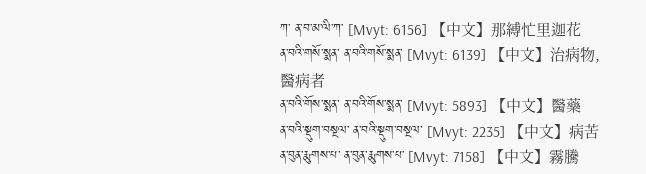ཀ་ ན་བ་མ་ལི་ཀ་ [Mvyt: 6156] 【中文】那縛忙里迦花
ན་བའི་གསོ་སྨན་ ན་བའི་གསོ་སྨན་ [Mvyt: 6139] 【中文】治病物,醫病者
ན་བའི་གོས་སྨན་ ན་བའི་གོས་སྨན་ [Mvyt: 5893] 【中文】醫藥
ན་བའི་སྡུག་བསྔལ་ ན་བའི་སྡུག་བསྔལ་ [Mvyt: 2235] 【中文】病苦
ན་བུན་རྨུགས་པ་ ན་བུན་རྨུགས་པ་ [Mvyt: 7158] 【中文】霧騰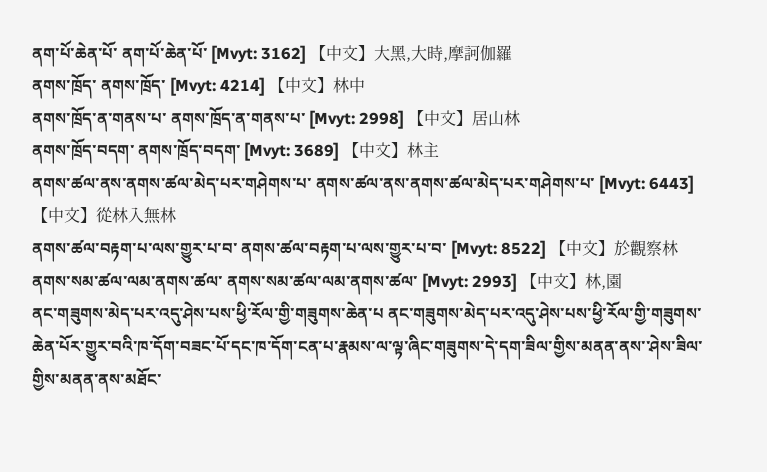ནག་པོ་ཆེན་པོ་ ནག་པོ་ཆེན་པོ་ [Mvyt: 3162] 【中文】大黑,大時,摩訶伽羅
ནགས་ཁྲོད་ ནགས་ཁྲོད་ [Mvyt: 4214] 【中文】林中
ནགས་ཁྲོད་ན་གནས་པ་ ནགས་ཁྲོད་ན་གནས་པ་ [Mvyt: 2998] 【中文】居山林
ནགས་ཁྲོད་བདག་ ནགས་ཁྲོད་བདག་ [Mvyt: 3689] 【中文】林主
ནགས་ཚལ་ནས་ནགས་ཚལ་མེད་པར་གཤེགས་པ་ ནགས་ཚལ་ནས་ནགས་ཚལ་མེད་པར་གཤེགས་པ་ [Mvyt: 6443] 【中文】從林入無林
ནགས་ཚལ་བརྟག་པ་ལས་གྱུར་པ་བ་ ནགས་ཚལ་བརྟག་པ་ལས་གྱུར་པ་བ་ [Mvyt: 8522] 【中文】於觀察林
ནགས་སམ་ཚལ་ལམ་ནགས་ཚལ་ ནགས་སམ་ཚལ་ལམ་ནགས་ཚལ་ [Mvyt: 2993] 【中文】林,園
ནང་གཟུགས་མེད་པར་འདུ་ཤེས་པས་ཕྱི་རོལ་གྱི་གཟུགས་ཆེན་པ ནང་གཟུགས་མེད་པར་འདུ་ཤེས་པས་ཕྱི་རོལ་གྱི་གཟུགས་ཆེན་པོར་གྱུར་བའི་ཁ་དོག་བཟང་པོ་དང་ཁ་དོག་ངན་པ་རྣམས་ལ་ལྟ་ཞིང་གཟུགས་དེ་དག་ཟིལ་གྱིས་མནན་ནས་་ཤེས་ཟིལ་གྱིས་མནན་ནས་མཐོང་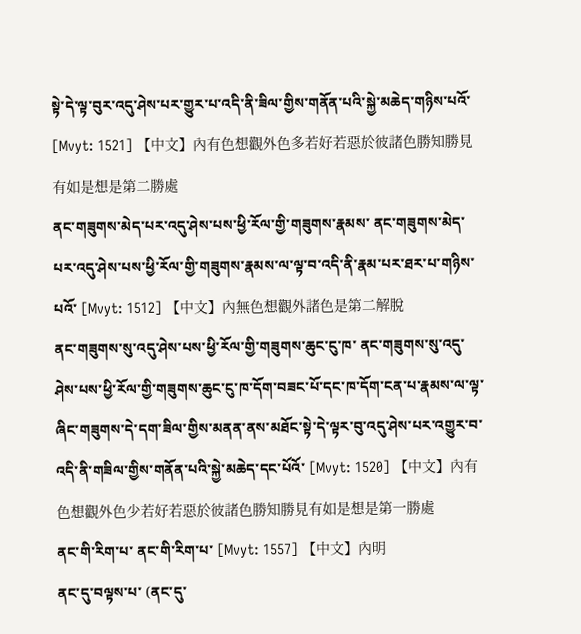སྟེ་དེ་ལྟ་བུར་འདུ་ཤེས་པར་གྱུར་པ་འདི་ནི་ཟིལ་གྱིས་གནོན་པའི་སྐྱེ་མཆེད་གཉིས་པའོ་ [Mvyt: 1521] 【中文】內有色想觀外色多若好若惡於彼諸色勝知勝見有如是想是第二勝處
ནང་གཟུགས་མེད་པར་འདུ་ཤེས་པས་ཕྱི་རོལ་གྱི་གཟུགས་རྣམས་ ནང་གཟུགས་མེད་པར་འདུ་ཤེས་པས་ཕྱི་རོལ་གྱི་གཟུགས་རྣམས་ལ་ལྟ་བ་འདི་ནི་རྣམ་པར་ཐར་པ་གཉིས་པའོ་ [Mvyt: 1512] 【中文】內無色想觀外諸色是第二解脫
ནང་གཟུགས་སུ་འདུ་ཤེས་པས་ཕྱི་རོལ་གྱི་གཟུགས་ཆུང་ངུ་ཁ་ ནང་གཟུགས་སུ་འདུ་ཤེས་པས་ཕྱི་རོལ་གྱི་གཟུགས་ཆུང་ངུ་ཁ་དོག་བཟང་པོ་དང་ཁ་དོག་ངན་པ་རྣམས་ལ་ལྟ་ཞིང་གཟུགས་དེ་དག་ཟིལ་གྱིས་མནན་ནས་མཐོང་སྟེ་དེ་ལྟར་བུ་འདུ་ཤེས་པར་འགྱུར་བ་འདི་ནི་གཟིལ་གྱིས་གནོན་པའི་སྐྱེ་མཆེད་དང་པོའོ་ [Mvyt: 1520] 【中文】內有色想觀外色少若好若惡於彼諸色勝知勝見有如是想是第一勝處
ནང་གི་རིག་པ་ ནང་གི་རིག་པ་ [Mvyt: 1557] 【中文】內明
ནང་དུ་བལྟས་པ་ (ནང་དུ་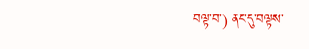བལྟ་བ་) ནང་དུ་བལྟས་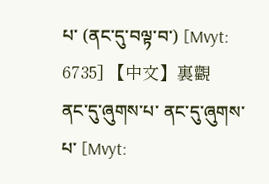པ་ (ནང་དུ་བལྟ་བ་) [Mvyt: 6735] 【中文】裏觀
ནང་དུ་ཞུགས་པ་ ནང་དུ་ཞུགས་པ་ [Mvyt: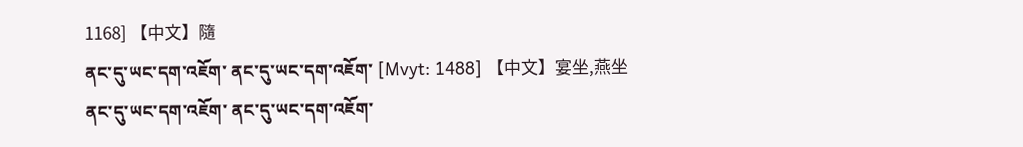1168] 【中文】隨
ནང་དུ་ཡང་དག་འཇོག་ ནང་དུ་ཡང་དག་འཇོག་ [Mvyt: 1488] 【中文】宴坐,燕坐
ནང་དུ་ཡང་དག་འཇོག་ ནང་དུ་ཡང་དག་འཇོག་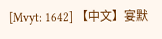[Mvyt: 1642] 【中文】宴默